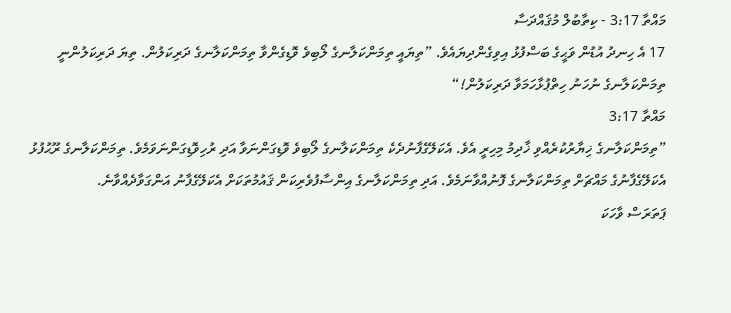މައްތާ 3:17 - ކިތާބުލް މުޤައްދަސާ
17 އެ ހިނދު އުޑުން ވަޙީގެ ބަސްފުޅު އިވިގެންދިޔައެވެ. ”ތިޔައީ ތިމަންކަލާނގެ ލޯބިވެ ވޮޑިގެންވާ ތިމަންކަލާނގެ ދަރިކަލުން. ތިޔަ ދަރިކަލުންނީ ތިމަންކަލާނގެ ނުހަނު ހިތްޕުޅާހަމަވާ ދަރިކަލުން!“
މައްތާ 3:17
”ތިމަންކަލާނގެ ޚިޔާރުކުރެއްވި ޚާދިމު މިހިރީ އެވެ. އެކަލޭގެފާނުދެކެ ތިމަންކަލާނގެ ލޯބިވެ ވޮޑިގަންނަވާ އަދި ރުހިވޮޑިގަންނަވަމެވެ. ތިމަންކަލާނގެ ރޫޙުފުޅު އެކަލޭގެފާނުގެ މައްޗަށް ތިމަންކަލާނގެ ފޮނުއްވާނަމެވެ. އަދި ތިމަންކަލާނގެ އިންސާފުވެރިކަން ޤައުމުތަކަށް އެކަލޭގެފާނު އަންގަވާދެއްވާނެ.
ޕަތަރަސް ވާހަކަ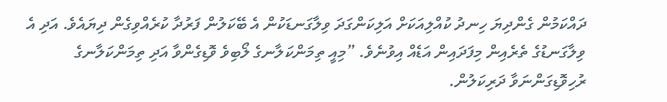ދައްކަމުން ގެންދިޔަ ހިނދު ކުއްލިއަކަށް އަލިކަންގަދަ ވިލާގަނޑަކުން އެ ބޭކަލުން ފަރުދާ ކުރެއްވިގެން ދިޔައެވެ. އަދި އެ ވިލާގަނޑުގެ ތެރެއިން މިފަދައިން އަޑެއް އިވުނެވެ. ”މިއީ ތިމަންކަލާނގެ ލޯބިވެ ވޮޑިގެންވާ އަދި ތިމަންކަލާނގެ ރުހިވޮޑިގަންނަވާ ދަރިކަލުން.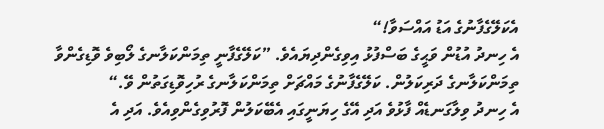އެކަލޭގެފާނުގެ އަޑު އައްސަވާ!“
އެ ހިނދު އުޑުން ވަޙީގެ ބަސްފުޅު އިވިގެންދިޔައެވެ. ”ކަލޭގެފާނީ ތިމަންކަލާނގެ ލޯބިވެ ވޮޑިގެންވާ ތިމަންކަލާނގެ ދަރިކަލުން. ކަލޭގެފާނުގެ މައްޗަށް ތިމަންކަލާނގެ ރުހިވޮޑިގަތުން ވޭ.“
އެ ހިނދު ވިލާގަނޑެއް ފާޅުވެ އަދި އޭގެ ހިޔަނީގައި އެބޭކަލުން ފޮރުވިގެންވިއެވެ. އަދި އެ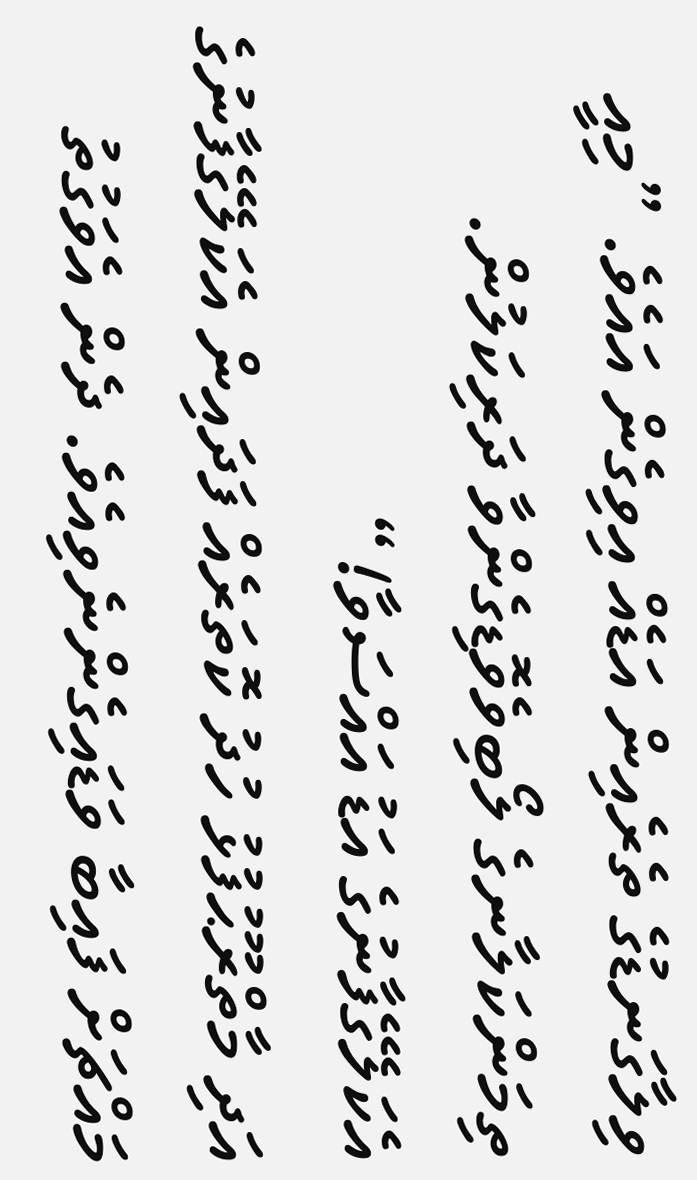ވިލާގަނޑުގެ ތެރެއިން އަޑެއް އިވިގެން އައެވެ. ”މިއީ ތިމަންކަލާނގެ ލޯބިވެވޮޑިގެންވާ ދަރިކަލުން. އެކަލޭގެފާނުގެ އަޑު އައްސަވާ!“
އަދި މާތްރޫޙުފުޅު ހުދު ކޮތަރެއް ފަދައިން އެކަލޭގެފާނުގެ މައްޗަށް ފައިބާ ވަޑައިގެންނެވިއެވެ. ދެން އެވަގުތު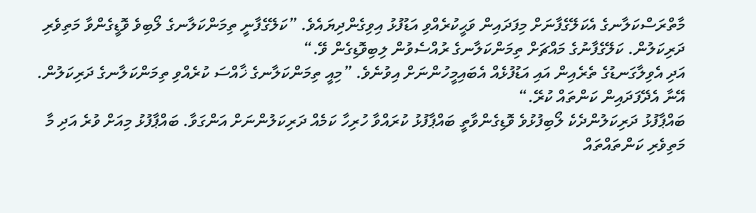މާތްރަސްކަލާނގެ އެކަލޭގެފާނަށް މިފަދައިން ވަޙީކުރެއްވި އަޑުފުޅު އިވިގެންދިޔައެވެ. ”ކަލޭގެފާނީ ތިމަންކަލާނގެ ލޯބިވެ ވޮޑީގެންވާ މަތިވެރި ދަރިކަލުން. ކަލޭގެފާނުގެ މައްޗަށް ތިމަންކަލާނގެ ރުއްސެވުން ލިބިވޮޑިގެން ވޭ.“
އަދި އެވިލާގަނޑުގެ ތެރެއިން އައި އަޑުފުޅެއް އެބައިމީހުންނަށް އިވުނެވެ. ”މިއީ ތިމަންކަލާނގެ ޚާއްސަ ކުރެއްވި ތިމަންކަލާނގެ ދަރިކަލުން. އޭނާ އެދޭފަދައިން ކަންތައް ކުރޭ.“
ބައްޕާފުޅު ދަރިކަލުންދެކެ ލޯބިފުޅުވެ ވޮޑިގެންވާތީ ބައްޕާފުޅު ކުރައްވާ ހުރިހާ ކަމެއް ދަރިކަލުންނަށް އަންގަވާ. ބައްޕާފުޅު މިއަށް ވުރެ އަދި މާ މަތިވެރި ކަންތައްތައް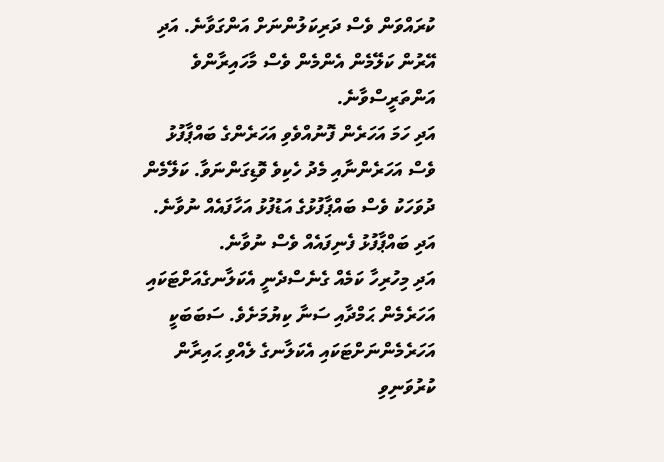ކުރައްވަން ވެސް ދަރިކަލުންނަށް އަންގަވާނެ. އަދި އޭރުން ކަލޭމެން އެންމެން ވެސް މާހައިރާންވެ އަންތަރީސްވާނެ.
އަދި ހަމަ އަހަރެން ފޮނުއްވެވި އަހަރެންގެ ބައްޕާފުޅު ވެސް އަހަރެންނާއި މެދު ހެކިވެ ވޮޑިގަންނަވާ. ކަލޭމެން ދުވަހަކު ވެސް ބައްޕާފުޅުގެ އަޑުފުޅު އަހާފައެއް ނުވާނެ. އަދި ބައްޕާފުޅު ފެނިފައެއް ވެސް ނުވާނެ.
އަދި މިހުރިހާ ކަމެއް ގެނެސްދެނީ އެކަލާނގެއަށްޓަކައި އަހަރެމެން ޙަމްދާއި ސަނާ ކިޔުމަށެވެ. ސަބަބަކީ އަހަރެމެންނަށްޓަކައި އެކަލާނގެ ލެއްވި ޙައިރާން ކުރުވަނިވި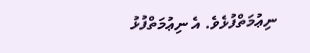ނިޢުމަތްފުޅެވެ. އެ ނިޢުމަތްފުޅު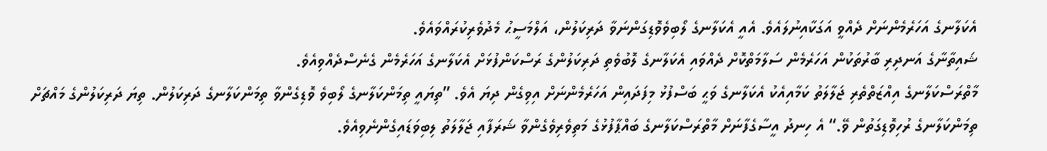އެކަލާނގެ އަހަރެމެންނަށް ދެއްވީ އަގަކާއިނުލައެވެ. އެއީ އެކަލާނގެ ލޯބިވެވޮޑިގަންނަވާ ދަރިކަލުން، އަލްމަސީޙު މެދުވެރިކުރައްވައެވެ.
ޝައިތާނާގެ އަނދިރި ބާރުތަކުން އަހަރެމެން ސަލާމަތްކޮށް ދެއްވައި އެކަލާނގެ ލޮބުވެތި ދަރިކަލުންގެ ރަސްކަންފުޅަށް އެކަލާނގެ އަހަރެމެން ގެނެސްދެއްވިއެވެ.
މާތްރަސްކަލާނގެ އިއްޒަތްތެރި ޖަލާލަތު ކަމާއިއެކު އެކަލާނގެ ވަޙީ ބަސްފުޅު މިފަދައިން އަހަރެމެންނަށް އިވިގެން ދިޔަ އެވެ. ”ތިޔައީ ތިމަންކަލާނގެ ލޯބިވެ ވޮޑިގެންވާ ތިމަންކަލާނގެ ދަރިކަލުން. ތިޔަ ދަރިކަލުންގެ މައްޗަށް ތިމަންކަލާނގެ ރުހިވޮޑިގަތުން ވޭ.“ އެ ހިނދު އީސާގެފާނަށް މާތްރަސްކަލާނގެ ބައްޕާފުޅުގެ މަތިވެރިވެގެންވާ ޝަރަފާއި ޖަލާލަތު ލިބިވަޑައިގެންނެވިއެވެ.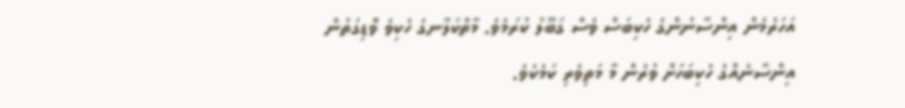އަހަރެމެން އިންސާނުންގެ ހެކިބަސް ވެސް ގަބޫލު ކުރަމެވެ. މާތްކަލާނގެ ހެކިވެ ވޮޑިގަތުން އިންސާނެއްގެ ހެކިބަހަށް ވުރެން މާ މަތިވެރި ކަމެކެވެ.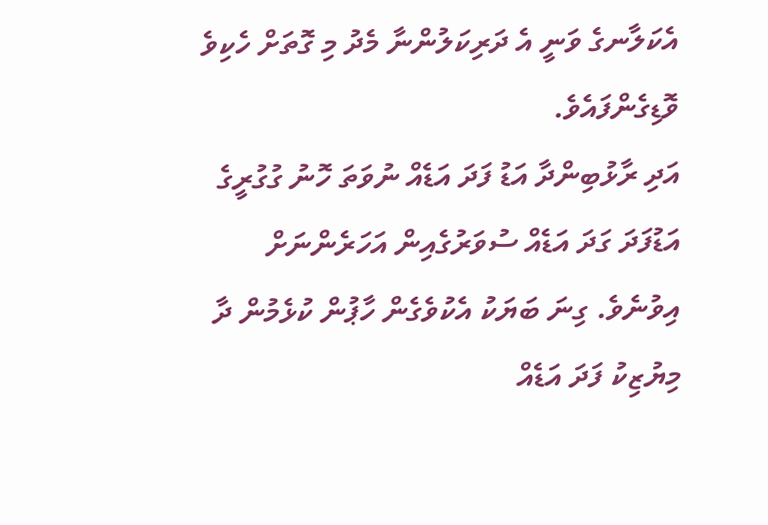އެކަލާނގެ ވަނީ އެ ދަރިކަލުންނާ މެދު މި ގޮތަށް ހެކިވެ ވޮޑިގެންފައެވެ.
އަދި ރާޅުބިންދާ އަޑު ފަދަ އަޑެއް ނުވަތަ ހޮނު ގުގުރީގެ އަޑުފަދަ ގަދަ އަޑެއް ސުވަރުގެއިން އަހަރެންނަށް އިވުނެވެ. ގިނަ ބަޔަކު އެކުވެގެން ހާޕުން ކުޅެމުން ދާ މިޔުޒިކު ފަދަ އަޑެއް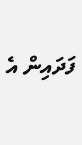ފަދައިން އެ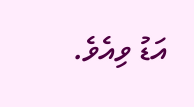އަޑު ވިއެވެ.